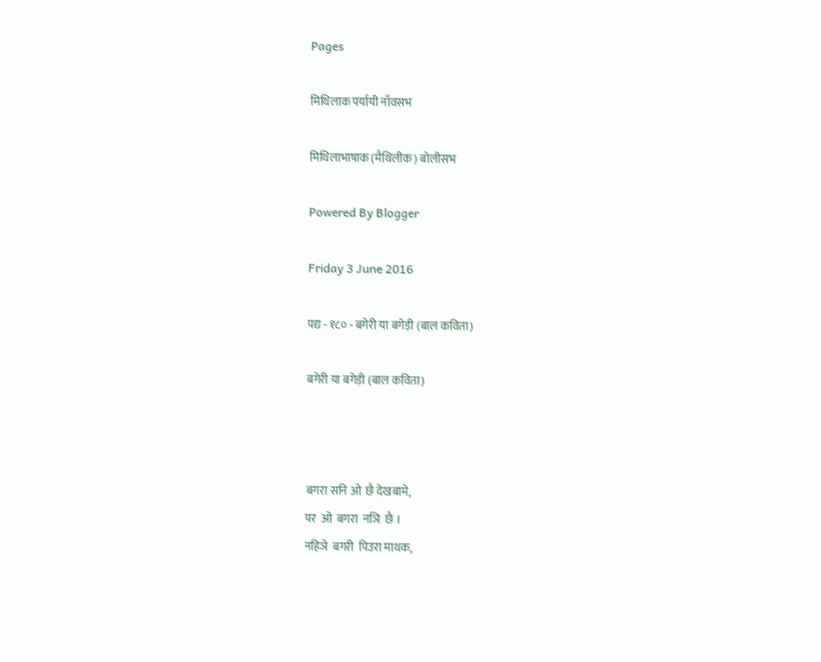Pages

मिथिलाक पर्यायी नाँवसभ

मिथिलाभाषाक (मैथिलीक) बोलीसभ

Powered By Blogger

Friday 3 June 2016

पद्य - १८० - बगेरी या बगेड़ी (बाल कविता)

बगेरी या बगेड़ी (बाल कविता)



बगरा सनि ओ  छै देखबामे,
पर  ओ  बगरा  नञि  छै ।
नहिञे  बगरी  पिउरा माथक,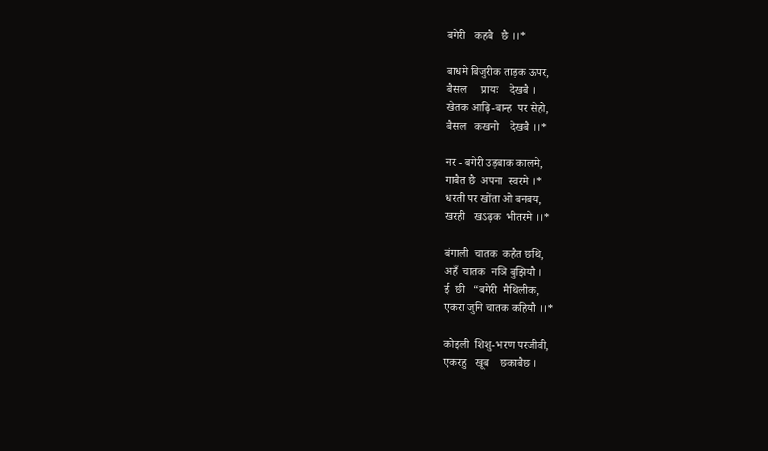बगेरी   कहबै   छै ।।*

बाधमे बिजुरीक ताड़क ऊपर,
बैसल     प्रायः    देखबै ।
खेतक आढ़ि-बान्ह  पर सेहो,
बैसल   कखनो    देखबै ।।*

नर - बगेरी उड़बाक कालमे,
गाबैत छै  अपना  स्वरमे ।*
धरती पर खोंता ओ बनबय,
खरही   खऽढ़क  भीतरमे ।।*

बंगाली  चातक  कहैत छथि,
अहँ  चातक  नञि बुझियौ ।
ई  छी   “बगेरी  मैथिलीक,
एकरा जुनि चातक कहियौ ।।*

कोइली  शिशु-भरण परजीवी,
एकरहु   खूब    छकाबैछ ।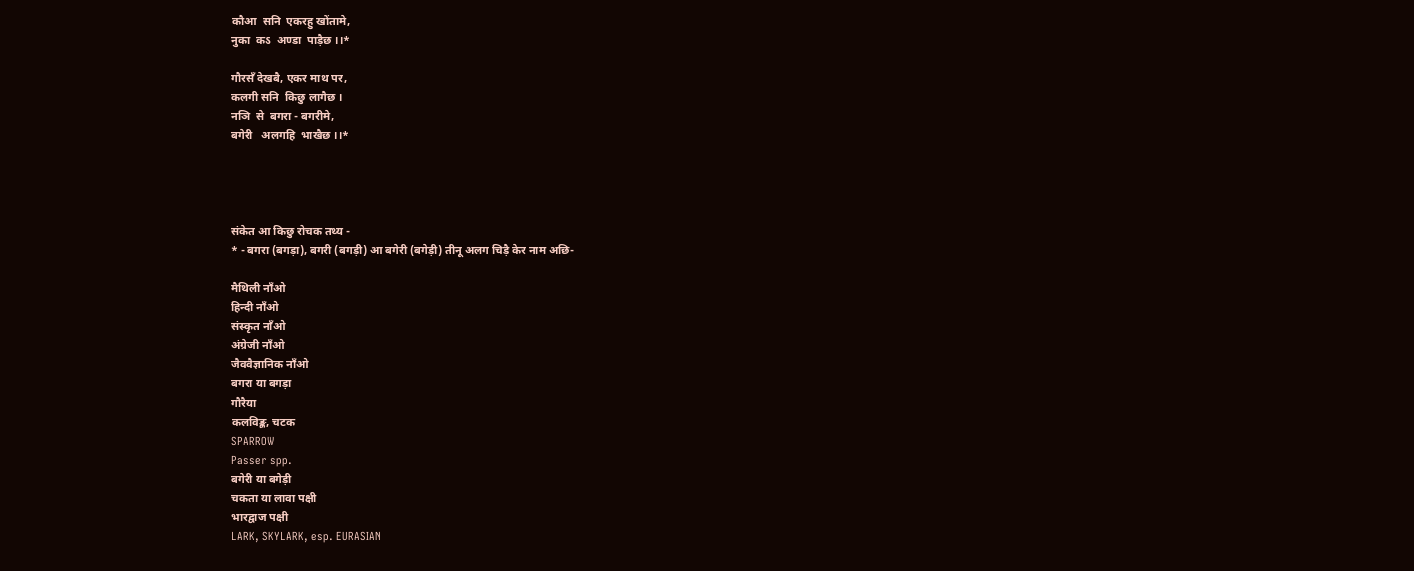कौआ  सनि  एकरहु खोंतामे,
नुका  कऽ  अण्डा  पाड़ैछ ।।*

गौरसँ देखबै, एकर माथ पर,
कलगी सनि  किछु लागैछ ।
नञि  से  बगरा - बगरीमे,
बगेरी   अलगहि  भाखैछ ।।*




संकेत आ किछु रोचक तथ्य -
* - बगरा (बगड़ा), बगरी (बगड़ी) आ बगेरी (बगेड़ी) तीनू अलग चिड़ै केर नाम अछि-

मैथिली नाँओ
हिन्दी नाँओ
संस्कृत नाँओ
अंग्रेजी नाँओ
जैववैज्ञानिक नाँओ
बगरा या बगड़ा
गौरैया
कलविङ्क, चटक
SPARROW
Passer spp.
बगेरी या बगेड़ी
चकता या लावा पक्षी
भारद्वाज पक्षी
LARK, SKYLARK, esp. EURASIAN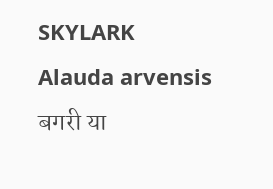SKYLARK
Alauda arvensis
बगरी या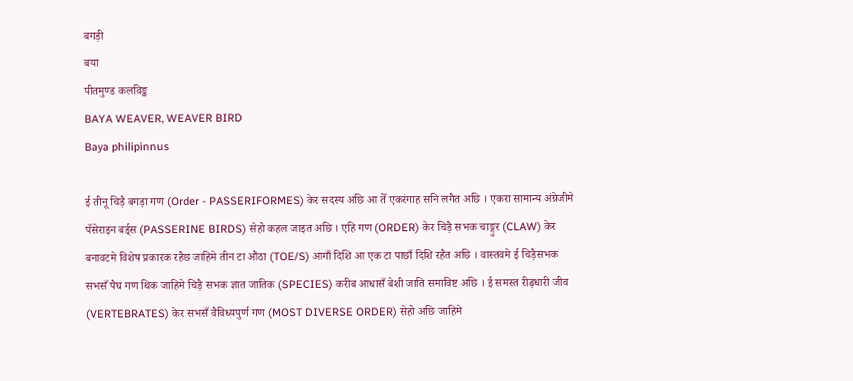बगड़ी
बया
पीतमुण्ड कलविङ्क
BAYA WEAVER, WEAVER BIRD
Baya philipinnus

ई तीनू चिड़ै बगड़ा गण (Order - PASSERIFORMES) केर सदस्य अछि आ तेँ एकरंगाह सनि लगैत अछि । एकरा सामान्य अंग्रेजीमे पॅसेराइन बर्ड्स (PASSERINE BIRDS) सेहो कहल जाइत अछि । एहि गण (ORDER) केर चिड़ै सभक चाङ्गुर (CLAW) केर बनावटमे विशेष प्रकारक रहैछ जाहिमे तीन टा औंठा (TOE/S) आगाँ दिशि आ एक टा पाछाँ दिशि रहैत अछि । वास्तवमे ई चिड़ैसभक सभसँ पैघ गण थिक जाहिमे चिड़ै सभक ज्ञात जातिक (SPECIES) करीब आधासँ बेशी जाति समाविष्ट अछि । ई समस्त रीढ़धारी जीव (VERTEBRATES) केर सभसँ वैविध्यपुर्ण गण (MOST DIVERSE ORDER) सेहो अछि जाहिमे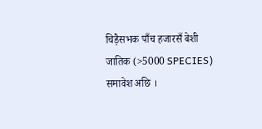चिड़ैसभक पाँच हजारसँ बेशी जातिक (>5000 SPECIES) समावेश अछि ।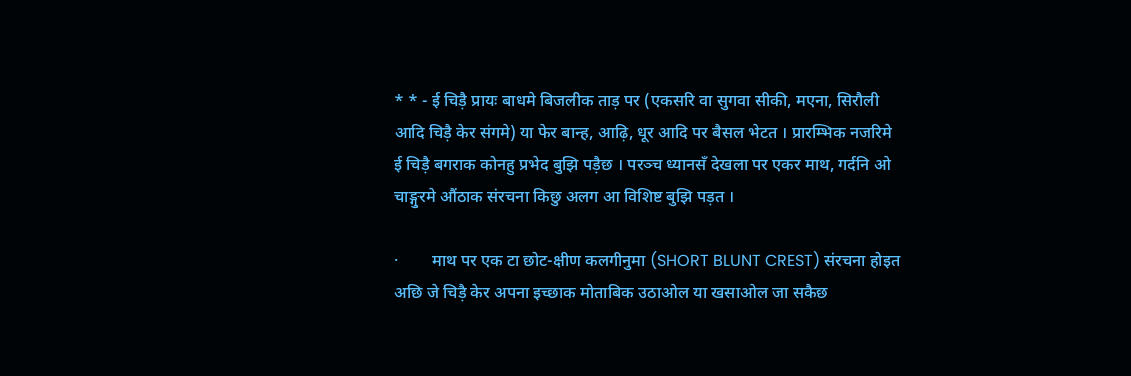* * - ई चिड़ै प्रायः बाधमे बिजलीक ताड़ पर (एकसरि वा सुगवा सीकी, मएना, सिरौली आदि चिड़ै केर संगमे) या फेर बान्ह, आढ़ि, धूर आदि पर बैसल भेटत । प्रारम्भिक नजरिमे ई चिड़ै बगराक कोनहु प्रभेद बुझि पड़ैछ । परञ्च ध्यानसँ देखला पर एकर माथ, गर्दनि ओ चाङ्गुरमे औंठाक संरचना किछु अलग आ विशिष्ट बुझि पड़त ।

·        माथ पर एक टा छोट-क्षीण कलगीनुमा (SHORT BLUNT CREST) संरचना होइत अछि जे चिड़ै केर अपना इच्छाक मोताबिक उठाओल या खसाओल जा सकैछ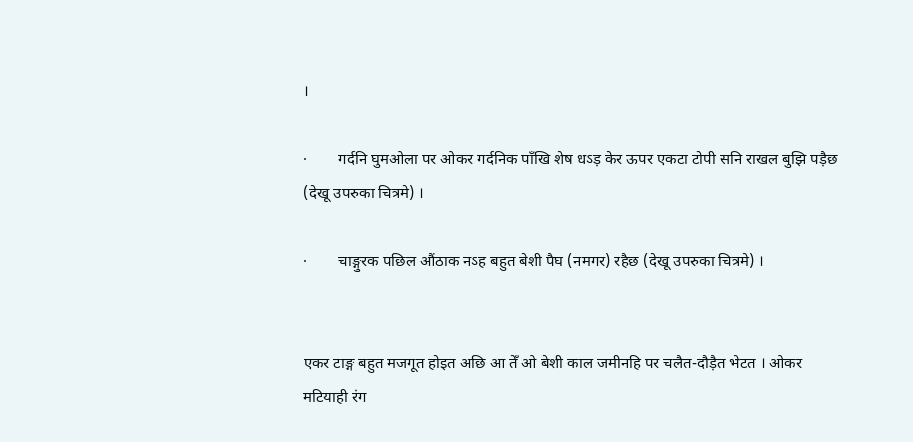।

·        गर्दनि घुमओला पर ओकर गर्दनिक पाँखि शेष धऽड़ केर ऊपर एकटा टोपी सनि राखल बुझि पड़ैछ (देखू उपरुका चित्रमे) ।

·        चाङ्गुरक पछिल औंठाक नऽह बहुत बेशी पैघ (नमगर) रहैछ (देखू उपरुका चित्रमे) ।


एकर टाङ्ग बहुत मजगूत होइत अछि आ तेँ ओ बेशी काल जमीनहि पर चलैत-दौड़ैत भेटत । ओकर मटियाही रंग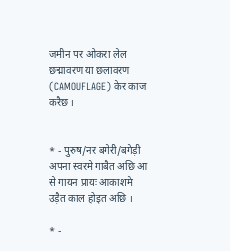जमीन पर ओकरा लेल छद्मावरण या छलावरण (CAMOUFLAGE) केर काज करैछ ।


* - पुरुष/नर बगेरी/बगेड़ी अपना स्वरमे गाबैत अछि आ से गायन प्रायः आकाशमे उड़ैत काल होइत अछि ।

* -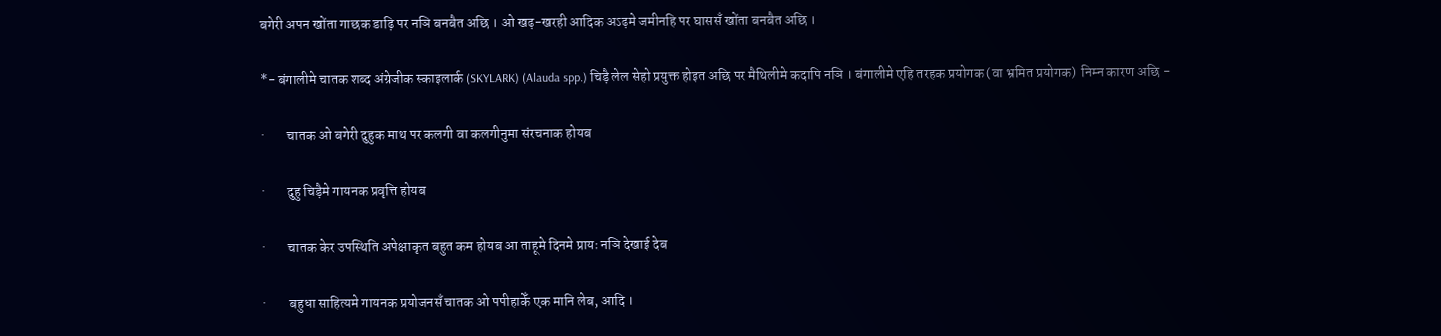बगेरी अपन खोंता गाछक डाढ़ि पर नञि बनबैत अछि । ओ खढ़-खरही आदिक अऽढ़मे जमीनहि पर घाससँ खोंता बनबैत अछि ।

*- बंगालीमे चातक शब्द अंग्रेजीक स्काइलार्क (SKYLARK) (Alauda spp.) चिड़ै लेल सेहो प्रयुक्त होइत अछि पर मैथिलीमे कदापि नञि । बंगालीमे एहि तरहक प्रयोगक (वा भ्रमित प्रयोगक)  निम्न कारण अछि -

·        चातक ओ बगेरी दुहुक माथ पर कलगी वा कलगीनुमा संरचनाक होयब

·        दुहु चिड़ैमे गायनक प्रवृत्ति होयब

·        चातक केर उपस्थिति अपेक्षाकृत बहुत कम होयब आ ताहूमे दिनमे प्रायः नञि देखाई देब

·        बहुधा साहित्यमे गायनक प्रयोजनसँ चातक ओ पपीहाकेँ एक मानि लेब, आदि ।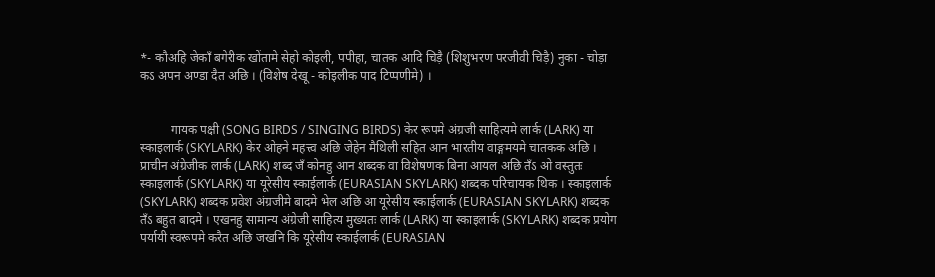*- कौअहि जेकाँ बगेरीक खोंतामे सेहो कोइली, पपीहा, चातक आदि चिड़ै (शिशुभरण परजीवी चिड़ै) नुका - चोड़ा कऽ अपन अण्डा दैत अछि । (विशेष देखू - कोइलीक पाद टिप्पणीमे) ।


          गायक पक्षी (SONG BIRDS / SINGING BIRDS) केर रूपमे अंग्रजी साहित्यमे लार्क (LARK) या स्काइलार्क (SKYLARK) केर ओहने महत्त्व अछि जेहेन मैथिली सहित आन भारतीय वाङ्गमयमे चातकक अछि । प्राचीन अंग्रेजीक लार्क (LARK) शब्द जँ कोनहु आन शब्दक वा विशेषणक बिना आयल अछि तँऽ ओ वस्तुतः स्काइलार्क (SKYLARK) या यूरेसीय स्काईलार्क (EURASIAN SKYLARK) शब्दक परिचायक थिक । स्काइलार्क (SKYLARK) शब्दक प्रवेश अंग्रजीमे बादमे भेल अछि आ यूरेसीय स्काईलार्क (EURASIAN SKYLARK) शब्दक तँऽ बहुत बादमे । एखनहु सामान्य अंग्रेजी साहित्य मुख्यतः लार्क (LARK) या स्काइलार्क (SKYLARK) शब्दक प्रयोग पर्यायी स्वरूपमे करैत अछि जखनि कि यूरेसीय स्काईलार्क (EURASIAN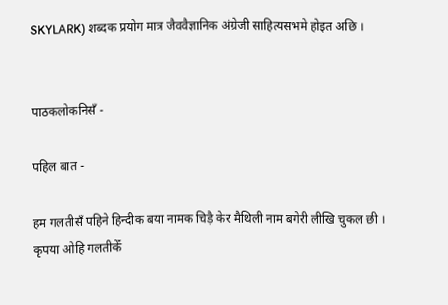SKYLARK) शब्दक प्रयोग मात्र जैववैज्ञानिक अंग्रेजी साहित्यसभमे होइत अछि ।


पाठकलोकनिसँ -

पहिल बात -

हम गलतीसँ पहिने हिन्दीक बया नामक चिड़ै केर मैथिली नाम बगेरी लीखि चुकल छी । कृपया ओहि गलतीकेँ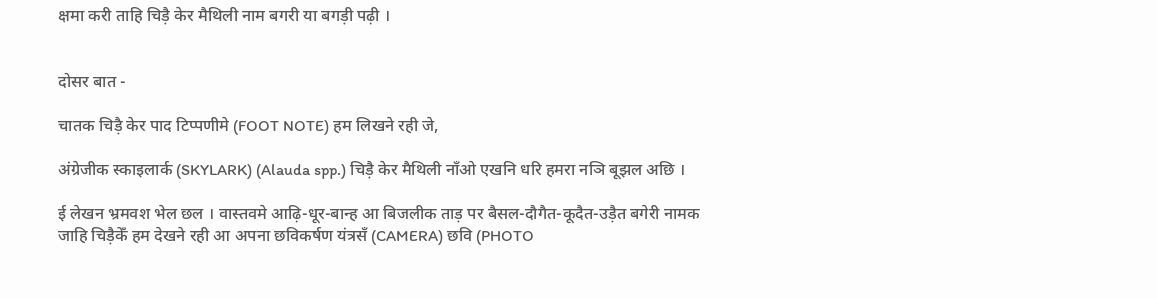क्षमा करी ताहि चिड़ै केर मैथिली नाम बगरी या बगड़ी पढ़ी ।


दोसर बात -

चातक चिड़ै केर पाद टिप्पणीमे (FOOT NOTE) हम लिखने रही जे,

अंग्रेजीक स्काइलार्क (SKYLARK) (Alauda spp.) चिड़ै केर मैथिली नाँओ एखनि धरि हमरा नञि बूझल अछि ।

ई लेखन भ्रमवश भेल छल । वास्तवमे आढ़ि-धूर-बान्ह आ बिजलीक ताड़ पर बैसल-दौगैत-कूदैत-उड़ैत बगेरी नामक जाहि चिड़ैकेँ हम देखने रही आ अपना छविकर्षण यंत्रसँ (CAMERA) छवि (PHOTO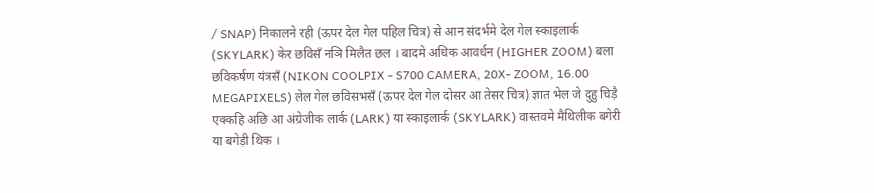/ SNAP) निकालने रही (ऊपर देल गेल पहिल चित्र) से आन संदर्भमे देल गेल स्काइलार्क (SKYLARK) केर छविसँ नञि मिलैत छल । बादमे अधिक आवर्धन (HIGHER ZOOM) बला छविकर्षण यंत्रसँ (NIKON COOLPIX - S700 CAMERA, 20X- ZOOM, 16.00 MEGAPIXELS) लेल गेल छविसभसँ (ऊपर देल गेल दोसर आ तेसर चित्र) ज्ञात भेल जे दुहु चिड़ै एक्कहि अछि आ अंग्रेजीक लार्क (LARK) या स्काइलार्क (SKYLARK) वास्तवमे मैथिलीक बगेरी या बगेड़ी थिक ।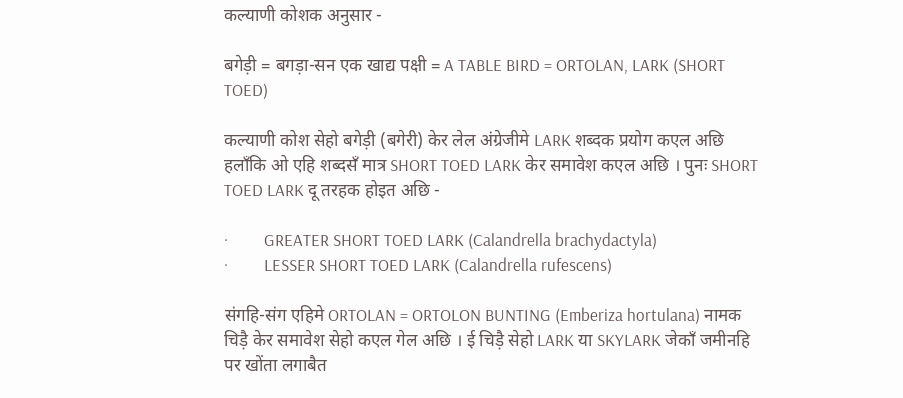कल्याणी कोशक अनुसार -

बगेड़ी = बगड़ा-सन एक खाद्य पक्षी = A TABLE BIRD = ORTOLAN, LARK (SHORT TOED)

कल्याणी कोश सेहो बगेड़ी (बगेरी) केर लेल अंग्रेजीमे LARK शब्दक प्रयोग कएल अछि हलाँकि ओ एहि शब्दसँ मात्र SHORT TOED LARK केर समावेश कएल अछि । पुनः SHORT TOED LARK दू तरहक होइत अछि -

·         GREATER SHORT TOED LARK (Calandrella brachydactyla)
·         LESSER SHORT TOED LARK (Calandrella rufescens)

संगहि-संग एहिमे ORTOLAN = ORTOLON BUNTING (Emberiza hortulana) नामक चिड़ै केर समावेश सेहो कएल गेल अछि । ई चिड़ै सेहो LARK या SKYLARK जेकाँ जमीनहि पर खोंता लगाबैत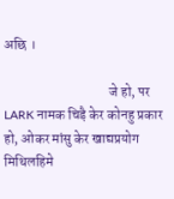अछि ।

                                      जे हो, पर LARK नामक चिड़ै केर कोनहु प्रकार हो, ओकर मांसु केर खाद्यप्रयोग मिथिलहिमे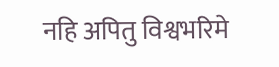नहि अपितु विश्वभरिमे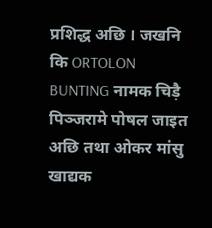प्रशिद्ध अछि । जखनि कि ORTOLON BUNTING नामक चिड़ै पिञ्जरामे पोषल जाइत अछि तथा ओकर मांसु खाद्यक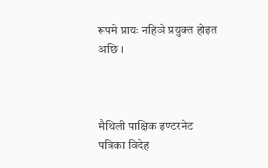रूपमे प्रायः नहिञे प्रयुक्त होइत अछि ।



मैथिली पाक्षिक इण्टरनेट पत्रिका विदेह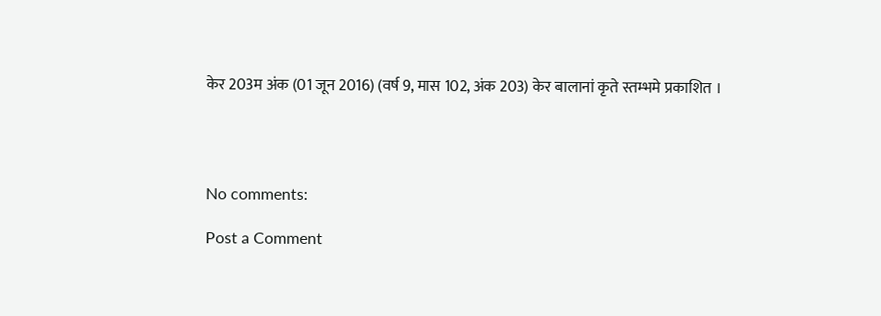केर ‍203म अंक (01 जून 2016) (वर्ष 9, मास 102, अंक ‍203) केर बालानां कृते स्तम्भमे प्रकाशित ।




No comments:

Post a Comment